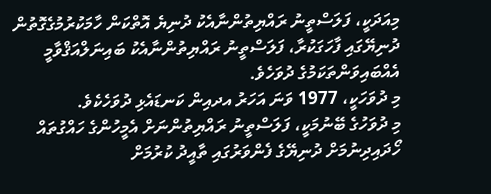މިއަދަކީ، ފަލަސްތީނު ރައްޔިތުންނާއެކު ދުނިޔެ އޮތްކަން ހާމަކުރުމުގެގޮތުން ދުނިޔޭގައި ފާހަގަކުރާ، ފަލަސްތީނު ރައްޔިތުންނާއެކު ބައިނަލްއަޤްވާމީ އެއްބައިވަންތަކަމުގެ ދުވަހެވެ.
މި ދުވަހަކީ، 1977 ވަނަ އަހަރު އދއިން ކަނޑައެޅި ދުވަހެކެވެ.
މި ދުވަހުގެ ބޭނުމަކީ، ފަލަސްތީނު ރައްޔިތުންނަށް އެމީހުންގެ ހައްގުތައް ހޯދައިދިނުމަށް ދުނިޔޭގެ ފެންވަރުގައި ތާއީދު ކުރުމަށް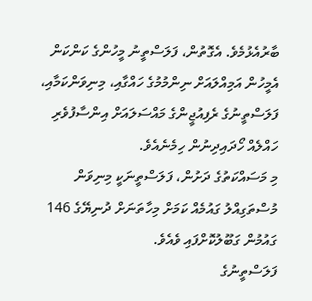ބާރުއެޅުމެވެ. އެގޮތުން، ފަލަސްތީނު މީހުންގެ ކަންކަން އެމީހުން އަމިއްލައަށް ނިންމުމުގެ ހައްގާއި، މިނިވަންކަމާއި، ފަލަސްތީނުގެ ރެފިއުޖީންގެ މައްސަލައަށް އިންސާފުވެރި ހައްލެއް ހޯދައިދިނުން ހިމެނެއެވެ.
މި މަސައްކަތުގެ ދަށުން، ފަލަސްތީނަކީ މިނިވަން މުސްތަގިއްލު ގައުމެއް ކަމަށް މިހާތަނަށް ދުނިޔޭގެ 146 ގައުމުން ގަބޫލުކޮށްފައި ވެއެވެ.
ފަލަސްތީނުގެ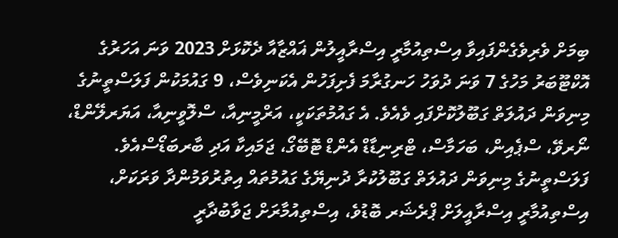ބިމަށް ވެރިވެގެންފައިވާ އިސްތިއުމާރީ އިސްރާއީލުން ޣައްޒާއާ ދެކޮޅަށް 2023 ވަނަ އަހަރުގެ އޮކްޓޫބަރު މަހުގެ 7 ވަނަ ދުވަހު ހަނގުރާމަ ފެށިފަހުން އެކަނިވެސް، 9 ގައުމަކުން ފަލަސްތީނުގެ މިނިވަން ދައުލަތް ގަބޫލުކޮށްފައި ވެއެވެ. އެ ގައުމުތަކަކީ، އަރްމީނިއާ، ސްލޮވީނިއާ، އަޔަރލޭންޑް، ނޯރވޭ، ސްޕެއިން، ބަހަމާސް، ޓްރިނިޑާޑް އެންޑް ޓޮބޭގޯ، ޖަމައިކާ އަދި ބާރބަޑޯސްއެވެ.
ފަލަސްތީނުގެ މިނިވަން ދައުލަތް ގަބޫލުކުރާ ދުނިޔޭގެ ގައުމުތައް އިތުރުވަމުންދާ ވަރަކަށް، އިސްތިއުމާރީ އިސްރާއީލަށް ޕްރެޝަރ ބޮޑުވެ، އިސްތިއުމާރަށް ޖަވާބުދާރީ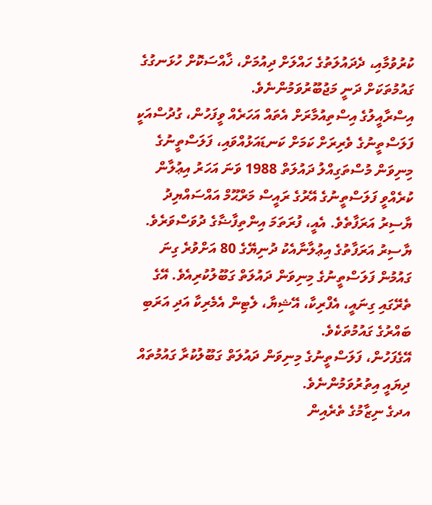ކުރުވުމާއި، ދެދައުލަތުގެ ހައްލަށް ދިއުމަށް، ޚާއްސަކޮށް ހުޅަނގުގެ ގައުމުތަކަށް ދަނީ މަޖުބޫރުވަމުންނެވެ.
އިސްރާއީލުގެ އިސްތިއުމާރަށް އެތައް އަހަރެއް ވީފަހުން، ގުދުސްއަކީ ފަލަސްތީނުގެ ވެރިރަށް ކަމަށް ކަނޑައަޅުއްވައި، ފަލަސްތީނުގެ މިނިވަން މުސްތަގިއްލު ދައުލަތް 1988 ވަނަ އަހަރު އިޢުލާން ކުރެއްވީ ފަލަސްތީނުގެ އޭރުގެ ރައީސް މަރްޙޫމް އައްސައްޔިދު ޔާސިރު އަރަފާތެވެ. އެއީ، ފުރަތަމަ އިންތިފާޟާގެ ދުވަސްވަރެވެ.
ޔާސިރު އަރަފާތުގެ އިޢުލާނާއެކު ދުނިޔޭގެ 80 އަށްވުރެ ގިނަ ގައުމުން ފަލަސްތީނުގެ މިނިވަން ދައުލަތް ގަބޫލުކުރިއެވެ. އޭގެ ތެރޭގައި ގިނައީ، އެފްރިކާ، އޭޝިޔާ، ލެޓިން އެމެރިކާ އަދި އަރަބި ބައްރުގެ ގައުމުތަކެވެ.
އޭގެފަހުން، ފަލަސްތީނުގެ މިނިވަން ދައުލަތް ގަބޫލުކުރާ ގައުމުތައް ދިޔައީ އިތުރުވަމުންނެވެ.
އދގެ ނިޒާމުގެ ތެރެއިން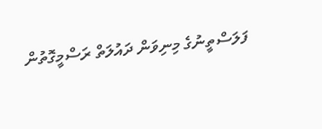ފަލަސްތީނުގެ މިނިވަން ދައުލަތް ރަސްމީގޮތުން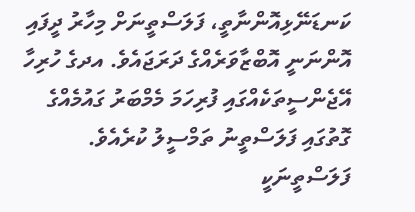ކަނޑަނޭޅިއޮންނާތީ، ފަލަސްތީނަށް މިހާރު ދީފައި އޮންނަނީ އޮބްޒާވަރެއްގެ ދަރަޖައެވެ. އދގެ ހުރިހާ އޭޖެންސީތަކެއްގައި ފުރިހަމަ މެމްބަރު ގައުމެއްގެ ގޮތުގައި ފަލަސްތީނު ތަމްސީލު ކުރެއެވެ.
ފަލަސްތީނަކީ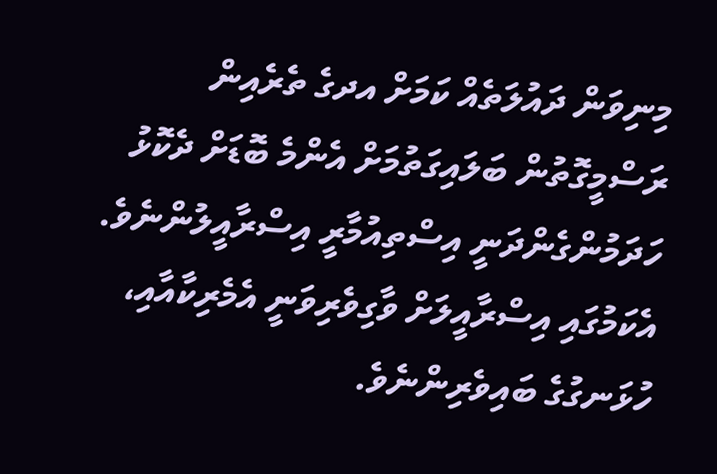މިނިވަން ދައުލަތެއް ކަމަށް އދގެ ތެރެއިން ރަސްމީގޮތުން ބަލައިގަތުމަށް އެންމެ ބޮޑަށް ދެކޮޅު ހަދަމުންގެންދަނީ އިސްތިއުމާރީ އިސްރާއީލުންނެވެ. އެކަމުގައި އިސްރާއީލަށް ވާގިވެރިވަނީ އެމެރިކާއާއި، ހުޅަނގުގެ ބައިވެރިންނެވެ.